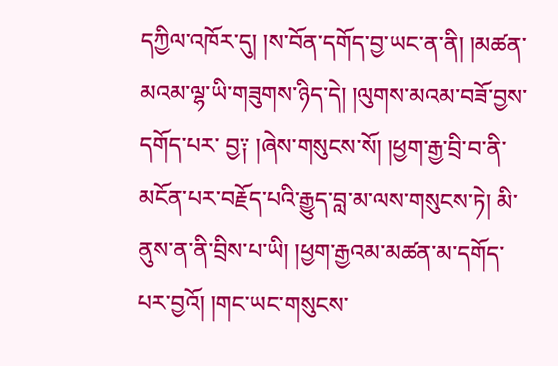དཀྱིལ་འཁོར་དུ། །ས་བོན་དགོད་བྱ་ཡང་ན་ནི། །མཚན་མའམ་ལྷ་ཡི་གཟུགས་ཉིད་དེ། །ལུགས་མའམ་བཟོ་བྱས་དགོད་པར་ བྱ༑ །ཞེས་གསུངས་སོ། །ཕྱག་རྒྱ་བྲི་བ་ནི་མངོན་པར་བརྗོད་པའི་རྒྱུད་བླ་མ་ལས་གསུངས་ཏེ། མི་ནུས་ན་ནི་བྲིས་པ་ཡི། །ཕྱག་རྒྱའམ་མཚན་མ་དགོད་པར་བྱའོ། །གང་ཡང་གསུངས་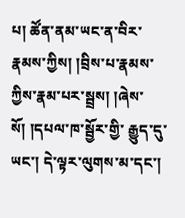པ། ཚོན་ནམ་ཡང་ན་བིར་རྣམས་ཀྱིས། །བྲིས་པ་རྣམས་ཀྱིས་རྣམ་པར་སྦྲས། །ཞེས་སོ། །དཔལ་ཁ་སྦྱོར་གྱི་ རྒྱུད་དུ་ཡང་། དེ་ལྟར་ལུགས་མ་དང་།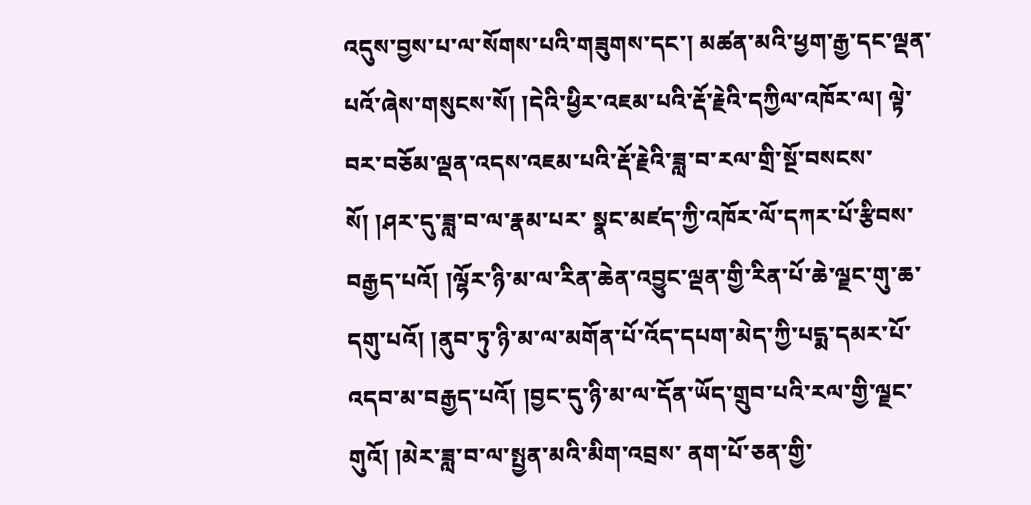འདུས་བྱས་པ་ལ་སོགས་པའི་གཟུགས་དང་། མཚན་མའི་ཕྱག་རྒྱ་དང་ལྡན་པའོ་ཞེས་གསུངས་སོ། །དེའི་ཕྱིར་འཇམ་པའི་རྡོ་རྗེའི་དཀྱིལ་འཁོར་ལ། ལྟེ་བར་བཅོམ་ལྡན་འདས་འཇམ་པའི་རྡོ་རྗེའི་ཟླ་བ་རལ་གྲི་སྔོ་བསངས་སོ། །ཤར་དུ་ཟླ་བ་ལ་རྣམ་པར་ སྣང་མཛད་ཀྱི་འཁོར་ལོ་དཀར་པོ་རྩིབས་བརྒྱད་པའོ། །ལྷོར་ཉི་མ་ལ་རིན་ཆེན་འབྱུང་ལྡན་གྱི་རིན་པོ་ཆེ་ལྗང་གུ་ཆ་དགུ་པའོ། །ནུབ་ཏུ་ཉི་མ་ལ་མགོན་པོ་འོད་དཔག་མེད་ཀྱི་པདྨ་དམར་པོ་འདབ་མ་བརྒྱད་པའོ། །བྱང་དུ་ཉི་མ་ལ་དོན་ཡོད་གྲུབ་པའི་རལ་གྱི་ལྗང་གུའོ། །མེར་ཟླ་བ་ལ་སྤྱན་མའི་མིག་འབྲས་ ནག་པོ་ཅན་གྱི་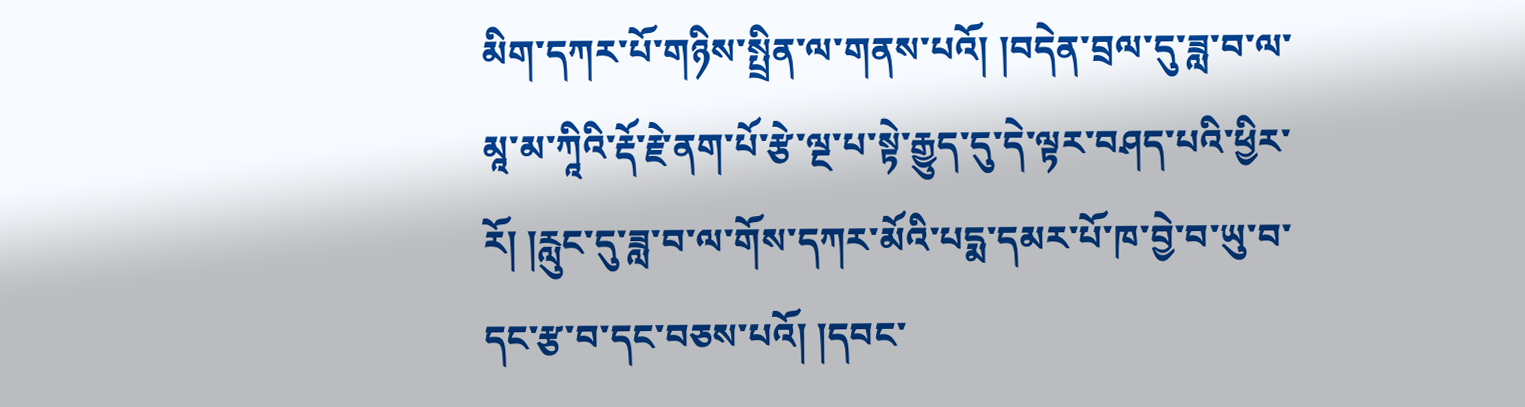མིག་དཀར་པོ་གཉིས་སྤྲིན་ལ་གནས་པའོ། །བདེན་བྲལ་དུ་ཟླ་བ་ལ་མཱ་མ་ཀཱིའི་རྡོ་རྗེ་ནག་པོ་རྩེ་ལྔ་པ་སྟེ་རྒྱུད་དུ་དེ་ལྟར་བཤད་པའི་ཕྱིར་རོ། །རླུང་དུ་ཟླ་བ་ལ་གོས་དཀར་མོའི་པདྨ་དམར་པོ་ཁ་བྱེ་བ་ཡུ་བ་དང་རྩ་བ་དང་བཅས་པའོ། །དབང་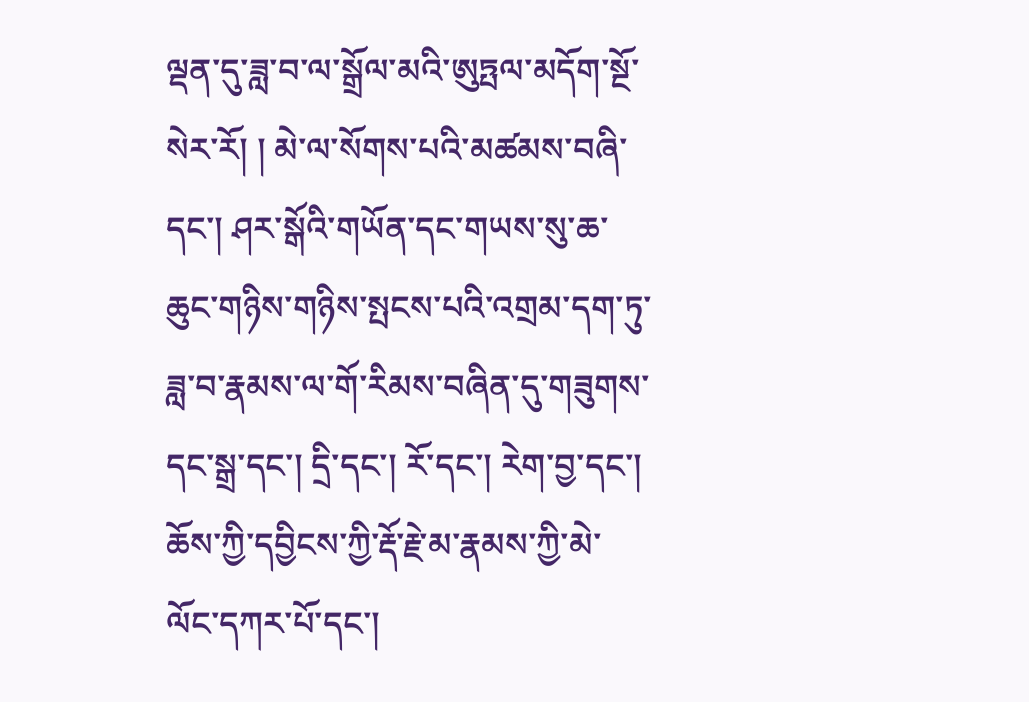ལྡན་དུ་ཟླ་བ་ལ་སྒྲོལ་མའི་ཨུཏྤལ་མདོག་སྔོ་སེར་རོ། ། མེ་ལ་སོགས་པའི་མཚམས་བཞི་དང་། ཤར་སྒོའི་གཡོན་དང་གཡས་སུ་ཆ་ཆུང་གཉིས་གཉིས་སྤངས་པའི་འགྲམ་དག་ཏུ་ཟླ་བ་རྣམས་ལ་གོ་རིམས་བཞིན་དུ་གཟུགས་དང་སྒྲ་དང་། དྲི་དང་། རོ་དང་། རེག་བྱ་དང་། ཆོས་ཀྱི་དབྱིངས་ཀྱི་རྡོ་རྗེ་མ་རྣམས་ཀྱི་མེ་ལོང་དཀར་པོ་དང་།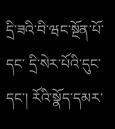དྲི་ཟའི་བི་ཝང་སྔོན་པོ་དང་ དྲི་སེར་པོའི་དུང་དང་། རོའི་སྣོད་དམར་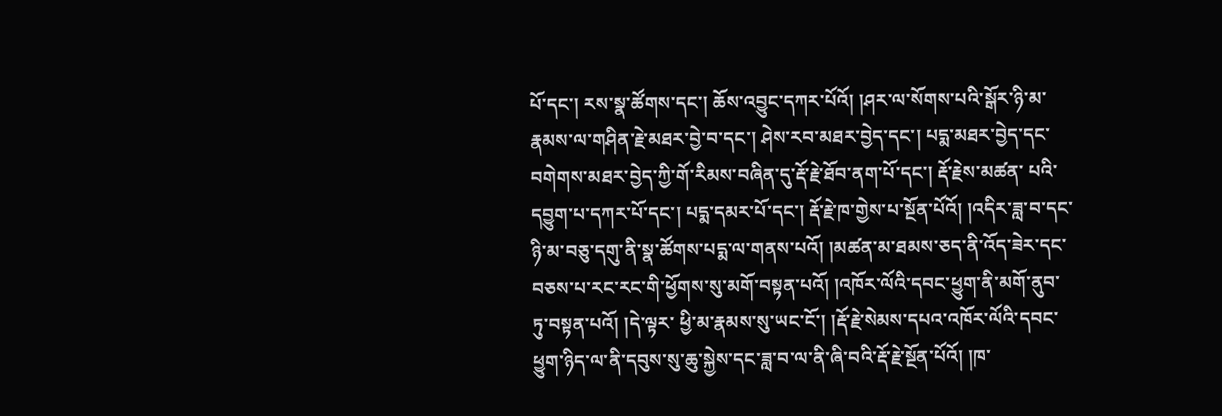པོ་དང་། རས་སྣ་ཚོགས་དང་། ཆོས་འབྱུང་དཀར་པོའོ། །ཤར་ལ་སོགས་པའི་སྒོར་ཉི་མ་རྣམས་ལ་གཤིན་རྗེ་མཐར་བྱེ་བ་དང་། ཤེས་རབ་མཐར་བྱེད་དང་། པདྨ་མཐར་བྱེད་དང་བགེགས་མཐར་བྱེད་ཀྱི་གོ་རིམས་བཞིན་དུ་རྡོ་རྗེ་ཐོབ་ནག་པོ་དང་། རྡོ་རྗེས་མཚན་ པའི་དབྱུག་པ་དཀར་པོ་དང་། པདྨ་དམར་པོ་དང་། རྡོ་རྗེ་ཁ་གྱེས་པ་སྔོན་པོའོ། །འདིར་ཟླ་བ་དང་ཉི་མ་བཅུ་དགུ་ནི་སྣ་ཚོགས་པདྨ་ལ་གནས་པའོ། །མཚན་མ་ཐམས་ཅད་ནི་འོད་ཟེར་དང་བཅས་པ་རང་རང་གི་ཕྱོགས་སུ་མགོ་བསྟན་པའོ། །འཁོར་ལོའི་དབང་ཕྱུག་ནི་མགོ་ནུབ་ཏུ་བསྟན་པའོ། །དེ་ལྟར་ ཕྱི་མ་རྣམས་སུ་ཡང་ངོ་། །རྡོ་རྗེ་སེམས་དཔའ་འཁོར་ལོའི་དབང་ཕྱུག་ཉིད་ལ་ནི་དབུས་སུ་ཆུ་སྐྱེས་དང་ཟླ་བ་ལ་ནི་ཞི་བའི་རྡོ་རྗེ་སྔོན་པོའོ། །ཁ་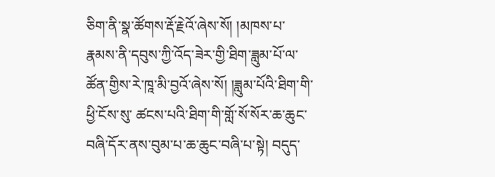ཅིག་ནི་སྣ་ཚོགས་རྡོ་རྗེའོ་ཞེས་སོ། །མཁས་པ་རྣམས་ནི་དབུས་ཀྱི་འོད་ཟེར་གྱི་ཐིག་ཟླུམ་པོ་ལ་ཚོན་གྱིས་རེ་ཁཱ་མི་བྱའོ་ཞེས་སོ། །ཟླུམ་པོའི་ཐིག་གི་ཕྱི་ངོས་སུ་ ཚངས་པའི་ཐིག་གི་གློ་སོ་སོར་ཆ་ཆུང་བཞི་དོར་ནས་བུམ་པ་ཆ་ཆུང་བཞི་པ་སྟེ། བདུད་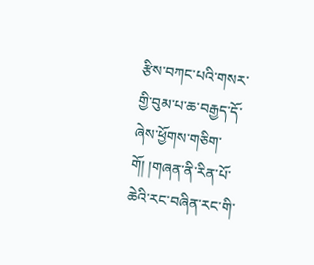རྩིས་བཀང་པའི་གསར་གྱི་བུམ་པ་ཆ་བརྒྱད་དོ་ཞེས་ཕྱོགས་གཅིག་གོ། །གཞན་ནི་རིན་པོ་ཆེའི་རང་བཞིན་རང་གི་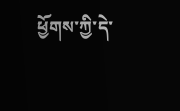ཕྱོགས་ཀྱི་དེ་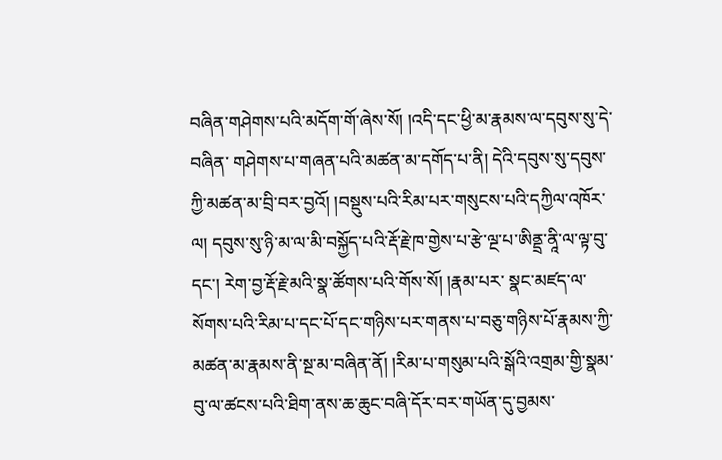བཞིན་གཤེགས་པའི་མདོག་གོ་ཞེས་སོ། །འདི་དང་ཕྱི་མ་རྣམས་ལ་དབུས་སུ་དེ་བཞིན་ གཤེགས་པ་གཞན་པའི་མཚན་མ་དགོད་པ་ནི། དེའི་དབུས་སུ་དབུས་ཀྱི་མཚན་མ་བྲི་བར་བྱའོ། །བསྡུས་པའི་རིམ་པར་གསུངས་པའི་དཀྱིལ་འཁོར་ལ། དབུས་སུ་ཉི་མ་ལ་མི་བསྐྱོད་པའི་རྡོ་རྗེ་ཁ་གྱེས་པ་རྩེ་ལྔ་པ་ཨིནྡྲ་ནཱི་ལ་ལྟ་བུ་དང་། རེག་བྱ་རྡོ་རྗེ་མའི་སྣ་ཚོགས་པའི་གོས་སོ། །རྣམ་པར་ སྣང་མཛད་ལ་སོགས་པའི་རིམ་པ་དང་པོ་དང་གཉིས་པར་གནས་པ་བཅུ་གཉིས་པོ་རྣམས་ཀྱི་མཚན་མ་རྣམས་ནི་སྔ་མ་བཞིན་ནོ། །རིམ་པ་གསུམ་པའི་སྒོའི་འགྲམ་གྱི་སྣམ་བུ་ལ་ཚངས་པའི་ཐིག་ནས་ཆ་ཆུང་བཞི་དོར་བར་གཡོན་དུ་བྱམས་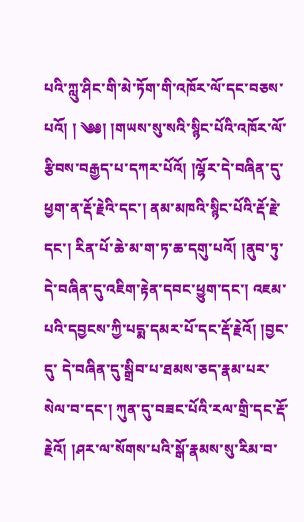པའི་ཀླུ་ཤིང་གི་མེ་ཏོག་གི་འཁོར་ལོ་དང་བཅས་པའོ། ། ༄༅། །གཡས་སུ་སའི་སྙིང་པོའི་འཁོར་ལོ་རྩིབས་བརྒྱད་པ་དཀར་པོའོ། །ལྷོར་དེ་བཞིན་དུ་ཕྱག་ན་རྡོ་རྗེའི་དང་། ནམ་མཁའི་སྙིང་པོའི་རྡོ་རྗེ་དང་། རིན་པོ་ཆེ་མ་ག་ཏ་ཆ་དགུ་པའོ། །ནུབ་ཏུ་དེ་བཞིན་དུ་འཇིག་རྟེན་དབང་ཕྱུག་དང་། འཇམ་པའི་དབྱངས་ཀྱི་པདྨ་དམར་པོ་དང་རྡོ་རྗེའོ། །བྱང་དུ་ དེ་བཞིན་དུ་སྒྲིབ་པ་ཐམས་ཅད་རྣམ་པར་སེལ་བ་དང་། ཀུན་དུ་བཟང་པོའི་རལ་གྲི་དང་རྡོ་རྗེའོ། །ཤར་ལ་སོགས་པའི་སྒོ་རྣམས་སུ་རིམ་བ་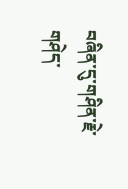བཞིན་དུ་གཤིན་རྗེ་གཤེད་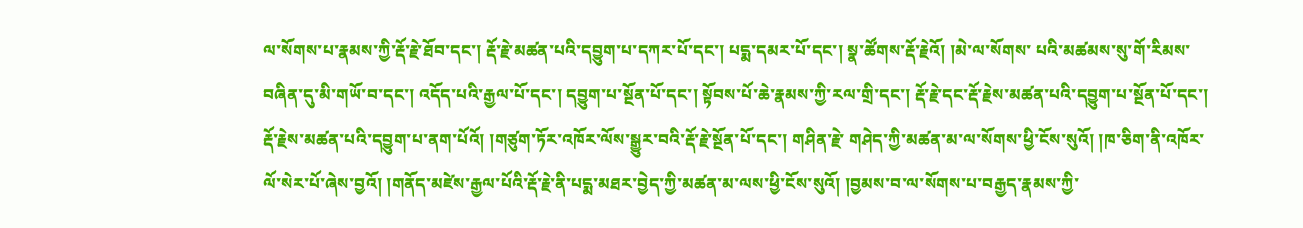ལ་སོགས་པ་རྣམས་ཀྱི་རྡོ་རྗེ་ཐོབ་དང་། རྡོ་རྗེ་མཚན་པའི་དབྱུག་པ་དཀར་པོ་དང་། པདྨ་དམར་པོ་དང་། སྣ་ཚོགས་རྡོ་རྗེའོ། །མེ་ལ་སོགས་ པའི་མཚམས་སུ་གོ་རིམས་བཞིན་དུ་མི་གཡོ་བ་དང་། འདོད་པའི་རྒྱལ་པོ་དང་། དབྱུག་པ་སྔོན་པོ་དང་། སྟོབས་པོ་ཆེ་རྣམས་ཀྱི་རལ་གྲི་དང་། རྡོ་རྗེ་དང་རྡོ་རྗེས་མཚན་པའི་དབྱུག་པ་སྔོན་པོ་དང་། རྡོ་རྗེས་མཚན་པའི་དབྱུག་པ་ནག་པོའོ། །གཙུག་ཏོར་འཁོར་ལོས་སྒྱུར་བའི་རྡོ་རྗེ་སྔོན་པོ་དང་། གཤིན་རྗེ་ གཤེད་ཀྱི་མཚན་མ་ལ་སོགས་ཕྱི་ངོས་སུའོ། །ཁ་ཅིག་ནི་འཁོར་ལོ་སེར་པོ་ཞེས་བྱའོ། །གནོད་མཛེས་རྒྱལ་པོའི་རྡོ་རྗེ་ནི་པདྨ་མཐར་བྱེད་ཀྱི་མཚན་མ་ལས་ཕྱི་ངོས་སུའོ། །བྱམས་བ་ལ་སོགས་པ་བརྒྱད་རྣམས་ཀྱི་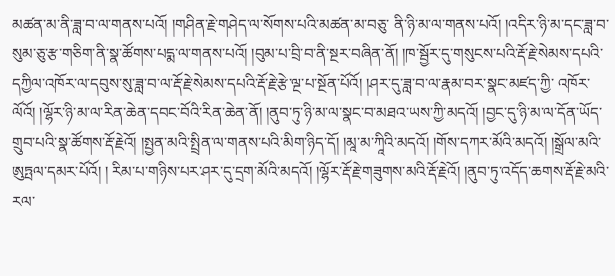མཚན་མ་ནི་ཟླ་བ་ལ་གནས་པའོ། །གཤིན་རྗེ་གཤེད་ལ་སོགས་པའི་མཚན་མ་བཅུ་ ནི་ཉི་མ་ལ་གནས་པའོ། །འདིར་ཉི་མ་དང་ཟླ་བ་སུམ་ཅུ་རྩ་གཅིག་ནི་སྣ་ཚོགས་པདྨ་ལ་གནས་པའོ། །བུམ་པ་བྲི་བ་ནི་སྔར་བཞིན་ནོ། །ཁ་སྦྱོར་དུ་གསུངས་པའི་རྡོ་རྗེ་སེམས་དཔའི་དཀྱིལ་འཁོར་ལ་དབུས་སུ་ཟླ་བ་ལ་རྡོ་རྗེ་སེམས་དཔའི་རྡོ་རྗེ་རྩེ་ལྔ་པ་སྔོན་པོའོ། །ཤར་དུ་ཟླ་བ་ལ་རྣམ་བར་སྣང་མཛད་ཀྱི་ འཁོར་ལོའོ། །ལྷོར་ཉི་མ་ལ་རིན་ཆེན་དབང་བོའི་རིན་ཆེན་ནོ། །ནུབ་ཏུ་ཉི་མ་ལ་སྣང་བ་མཐའ་ཡས་ཀྱི་མདའོ། །བྱང་དུ་ཉི་མ་ལ་དོན་ཡོད་གྲུབ་པའི་སྣ་ཚོགས་རྡོ་རྗེའོ། །སྤྱན་མའི་སྤྲིན་ལ་གནས་པའི་མིག་ཉིད་དོ། །མཱ་མ་ཀཱིའི་མདའོ། །གོས་དཀར་མོའི་མདའོ། །སྒྲོལ་མའི་ཨུཏྤལ་དམར་པོའོ། ། རིམ་པ་གཉིས་པར་ཤར་དུ་དྲག་མོའི་མདའོ། །ལྷོར་རྡོ་རྗེ་གཟུགས་མའི་རྡོ་རྗེའོ། །ནུབ་ཏུ་འདོད་ཆགས་རྡོ་རྗེ་མའི་རལ་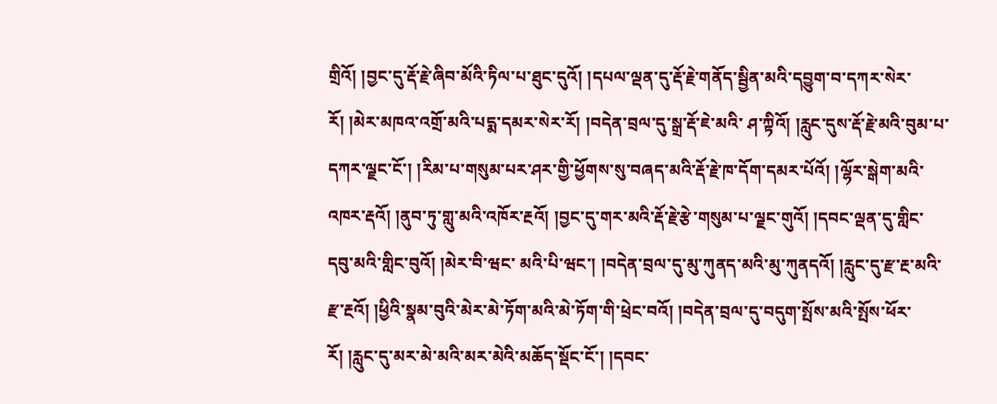གྲིའོ། །བྱང་དུ་རྡོ་རྗེ་ཞིབ་མོའི་ཏིལ་པ་ཐུང་དུའོ། །དཔལ་ལྡན་དུ་རྡོ་རྗེ་གནོད་སྦྱིན་མའི་དབྱུག་བ་དཀར་སེར་རོ། །མེར་མཁའ་འགྲོ་མའི་པདྨ་དམར་སེར་རོ། །བདེན་བྲལ་དུ་སྒྲ་རྡོ་ཇེ་མའི་ ཤ་ཀྟིའོ། །རླུང་དུས་རྡོ་རྗེ་མའི་བུམ་པ་དཀར་ལྗང་ངོ་། །རིམ་པ་གསུམ་པར་ཤར་གྱི་ཕྱོགས་སུ་བཞད་མའི་རྡོ་རྗེ་ཁ་དོག་དམར་པོའོ། །ལྷོར་སྒེག་མའི་འཁར་རྡའོ། །ནུབ་ཏུ་གླུ་མའི་འཁོར་རྔའོ། །བྱང་དུ་གར་མའི་རྡོ་རྗེ་རྩེ་གསུམ་པ་ལྗང་གུའོ། །དབང་ལྡན་དུ་གླིང་དབུ་མའི་གླིང་བུའོ། །མེར་བི་ཝང་ མའི་པི་ཝང་། །བདེན་བྲལ་དུ་མུ་ཀུནད་མའི་མུ་ཀུནདའོ། །རླུང་དུ་རྫ་རྔ་མའི་རྫ་རྔའོ། །ཕྱིའི་སྣམ་བུའི་མེར་མེ་ཏོག་མའི་མེ་ཏོག་གི་ཕྲེང་བའོ། །བདེན་བྲལ་དུ་བདུག་སྤོས་མའི་སྤོས་ཕོར་རོ། །རླུང་དུ་མར་མེ་མའི་མར་མེའི་མཆོད་སྡོང་ངོ་། །དབང་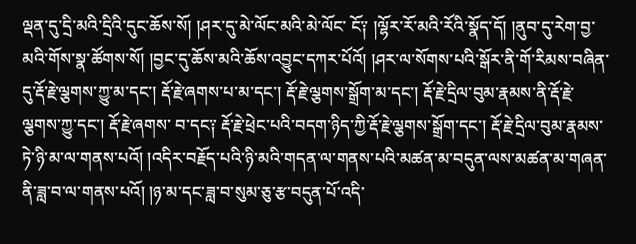ལྡན་དུ་དྲི་མའི་དྲིའི་དུང་ཆོས་སོ། །ཤར་དུ་མེ་ལོང་མའི་མེ་ལོང་ ངོ༑ །ལྷོར་རོ་མའི་རོའི་སྣོད་དོ། །ནུབ་དུ་རེག་བྱ་མའི་གོས་སྣ་ཚོགས་སོ། །བྱང་དུ་ཆོས་མའི་ཆོས་འབྱུང་དཀར་པོའོ། །ཤར་ལ་སོགས་པའི་སྒོར་ནི་གོ་རིམས་བཞིན་དུ་རྡོ་རྗེ་ལྕགས་ཀྱུ་མ་དང་། རྡོ་རྗེ་ཞགས་པ་མ་དང་། རྡོ་རྗེ་ལྕགས་སྒྲོག་མ་དང་། རྡོ་རྗེ་དྲིལ་བུམ་རྣམས་ནི་རྡོ་རྗེ་ལྕགས་ཀྱུ་དང་། རྡོ་རྗེ་ཞགས་ བ་དང༑ རྡོ་རྗེ་ཕྲེང་པའི་བདག་ཉིད་ཀྱི་རྡོ་རྗེ་ལྕགས་སྒྲོག་དང་། རྡོ་རྗེ་དྲིལ་བུམ་རྣམས་ཏེ་ཉི་མ་ལ་གནས་པའོ། །འདིར་བརྗོད་པའི་ཉི་མའི་གདན་ལ་གནས་པའི་མཚན་མ་བདུན་ལས་མཚན་མ་གཞན་ནི་ཟླ་བ་ལ་གནས་པའོ། །ཉ་མ་དང་ཟླ་བ་སུམ་ཅུ་རྩ་བདུན་པོ་འདི་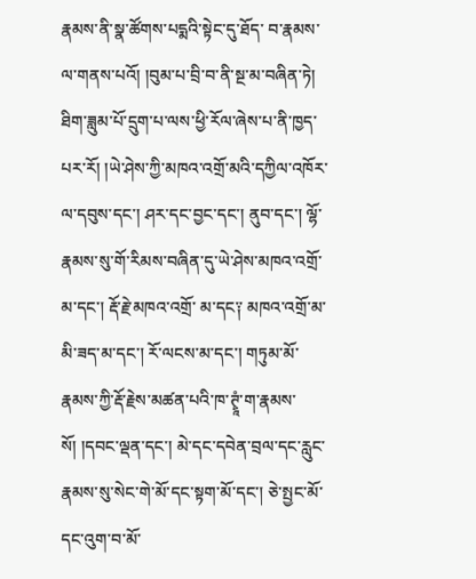རྣམས་ནི་སྣ་ཚོགས་པདྨའི་སྟེང་དུ་ཐོད་ བ་རྣམས་ལ་གནས་པའོ། །བུམ་པ་བྲི་བ་ནི་སྔ་མ་བཞིན་ཏེ། ཐིག་ཟླུམ་པོ་དྲུག་པ་ལས་ཕྱི་རོལ་ཞེས་པ་ནི་ཁྱད་པར་རོ། །ཡེ་ཤེས་ཀྱི་མཁའ་འགྲོ་མའི་དཀྱིལ་འཁོར་ལ་དབུས་དང་། ཤར་དང་བྱང་དང་། ནུབ་དང་། ལྷོ་རྣམས་སུ་གོ་རིམས་བཞིན་དུ་ཡེ་ཤེས་མཁའ་འགྲོ་མ་དང་། རྡོ་རྗེ་མཁའ་འགྲོ་ མ་དང༑ མཁའ་འགྲོ་མ་མི་ཟད་མ་དང་། རོ་ལངས་མ་དང་། གཏུམ་མོ་རྣམས་ཀྱི་རྡོ་རྗེས་མཚན་པའི་ཁ་ཊྭཱཾ་ག་རྣམས་སོ། །དབང་ལྡན་དང་། མེ་དང་དབེན་བྲལ་དང་རླུང་རྣམས་སུ་སེང་གེ་མོ་དང་སྟག་མོ་དང་། ཅེ་སྤྱང་མོ་དང་འུག་བ་མོ་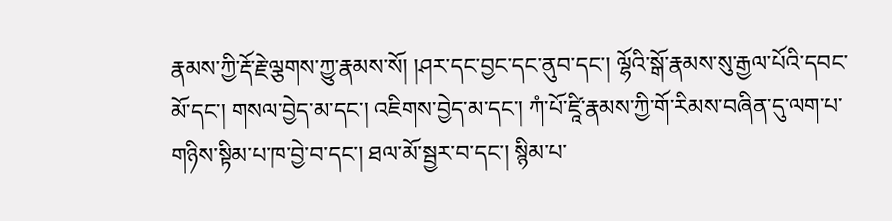རྣམས་ཀྱི་རྡོ་རྗེ་ལྕགས་ཀྱུ་རྣམས་སོ། །ཤར་དང་བྱང་དང་ནུབ་དང་། ལྷོའི་སྒོ་རྣམས་སུ་རྒྱལ་པོའི་དབང་མོ་དང་། གསལ་བྱེད་མ་དང་། འཇིགས་བྱེད་མ་དང་། ཀཾ་པོ་ཛཱི་རྣམས་ཀྱི་གོ་རིམས་བཞིན་དུ་ལག་པ་གཉིས་སྟིམ་པ་ཁ་བྱེ་བ་དང་། ཐལ་མོ་སྦྱར་བ་དང་། སྙིམ་པ་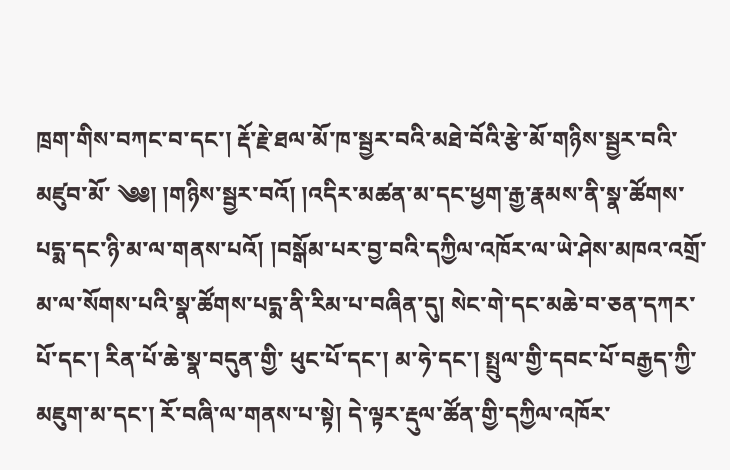ཁྲག་གིས་བཀང་བ་དང་། རྡོ་རྗེ་ཐལ་མོ་ཁ་སྦྱར་བའི་མཐེ་བོའི་རྩེ་མོ་གཉིས་སྦྱར་བའི་མཛུབ་མོ་ ༄༅། །གཉིས་སྦྱར་བའོ། །འདིར་མཚན་མ་དང་ཕྱག་རྒྱ་རྣམས་ནི་སྣ་ཚོགས་པདྨ་དང་ཉི་མ་ལ་གནས་པའོ། །བསྒོམ་པར་བྱ་བའི་དཀྱིལ་འཁོར་ལ་ཡེ་ཤེས་མཁའ་འགྲོ་མ་ལ་སོགས་པའི་སྣ་ཚོགས་པདྨ་ནི་རིམ་པ་བཞིན་དུ། སེང་གེ་དང་མཆེ་བ་ཅན་དཀར་པོ་དང་། རིན་པོ་ཆེ་སྣ་བདུན་གྱི་ ཕུང་པོ་དང་། མ་ཧེ་དང་། སྤྲུལ་གྱི་དབང་པོ་བརྒྱད་ཀྱི་མཇུག་མ་དང་། རོ་བཞི་ལ་གནས་པ་སྟེ། དེ་ལྟར་རྡུལ་ཚོན་གྱི་དཀྱིལ་འཁོར་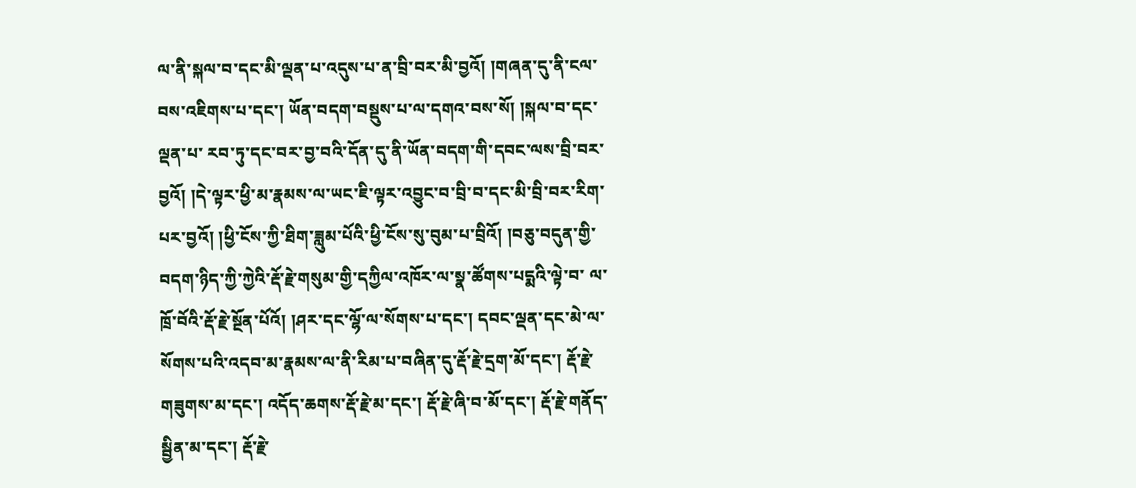ལ་ནི་སྐལ་བ་དང་མི་ལྡན་པ་འདུས་པ་ན་བྲི་བར་མི་བྱའོ། །གཞན་དུ་ནི་ངལ་བས་འཇིགས་པ་དང་། ཡོན་བདག་བསྡུས་པ་ལ་དགའ་བས་སོ། །སྐལ་བ་དང་ལྡན་པ་ རབ་ཏུ་དང་བར་བྱ་བའི་དོན་དུ་ནི་ཡོན་བདག་གི་དབང་ལས་བྲི་བར་བྱའོ། །དེ་ལྟར་ཕྱི་མ་རྣམས་ལ་ཡང་ཇི་ལྟར་འབྱུང་བ་བྲི་བ་དང་མི་བྲི་བར་རིག་པར་བྱའོ། །ཕྱི་ངོས་ཀྱི་ཐིག་ཟླུམ་པོའི་ཕྱི་ངོས་སུ་བུམ་པ་བྲིའོ། །བཅུ་བདུན་གྱི་བདག་ཉིད་ཀྱི་ཀྱེའི་རྡོ་རྗེ་གསུམ་གྱི་དཀྱིལ་འཁོར་ལ་སྣ་ཚོགས་པདྨའི་ལྟེ་བ་ ལ་ཁྲོ་བོའི་རྡོ་རྗེ་སྔོན་པོའོ། །ཤར་དང་ལྷོ་ལ་སོགས་པ་དང་། དབང་ལྡན་དང་མེ་ལ་སོགས་པའི་འདབ་མ་རྣམས་ལ་ནི་རིམ་པ་བཞིན་དུ་རྡོ་རྗེ་དྲག་མོ་དང་། རྡོ་རྗེ་གཟུགས་མ་དང་། འདོད་ཆགས་རྡོ་རྗེ་མ་དང་། རྡོ་རྗེ་ཞི་བ་མོ་དང་། རྡོ་རྗེ་གནོད་སྦྱིན་མ་དང་། རྡོ་རྗེ་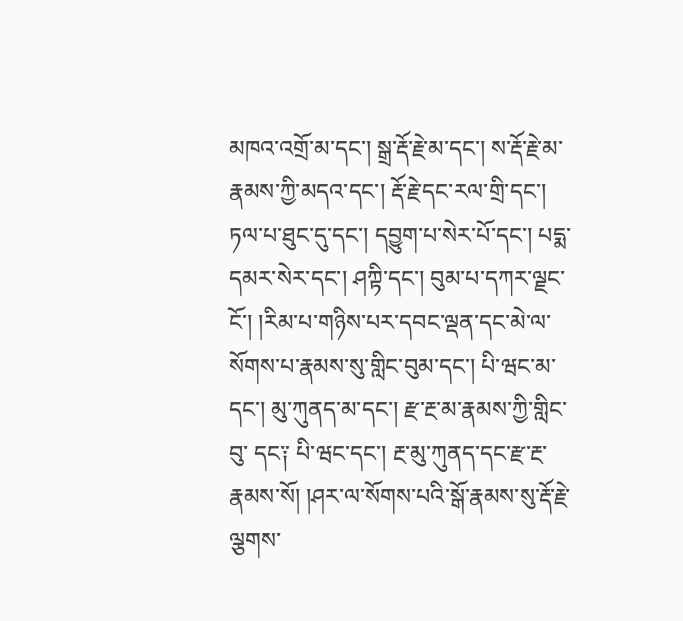མཁའ་འགྲོ་མ་དང་། སྒྲ་རྡོ་རྗེ་མ་དང་། ས་རྡོ་རྗེ་མ་ རྣམས་ཀྱི་མདའ་དང་། རྡོ་རྗེ་དང་རལ་གྲི་དང་། ཏལ་པ་ཐུང་དུ་དང་། དབྱུག་པ་སེར་པོ་དང་། པདྨ་དམར་སེར་དང་། ཤཀྟི་དང་། བུམ་པ་དཀར་ལྗང་ངོ་། །རིམ་པ་གཉིས་པར་དབང་ལྡན་དང་མེ་ལ་སོགས་པ་རྣམས་སུ་གླིང་བུམ་དང་། པི་ཝང་མ་དང་། མུ་ཀུནད་མ་དང་། རྫ་རྔ་མ་རྣམས་ཀྱི་གླིང་བུ་ དང༑ པི་ཝང་དང་། རྔ་མུ་ཀུནད་དང་རྫ་རྔ་རྣམས་སོ། །ཤར་ལ་སོགས་པའི་སྒོ་རྣམས་སུ་རྡོ་རྗེ་ལྕགས་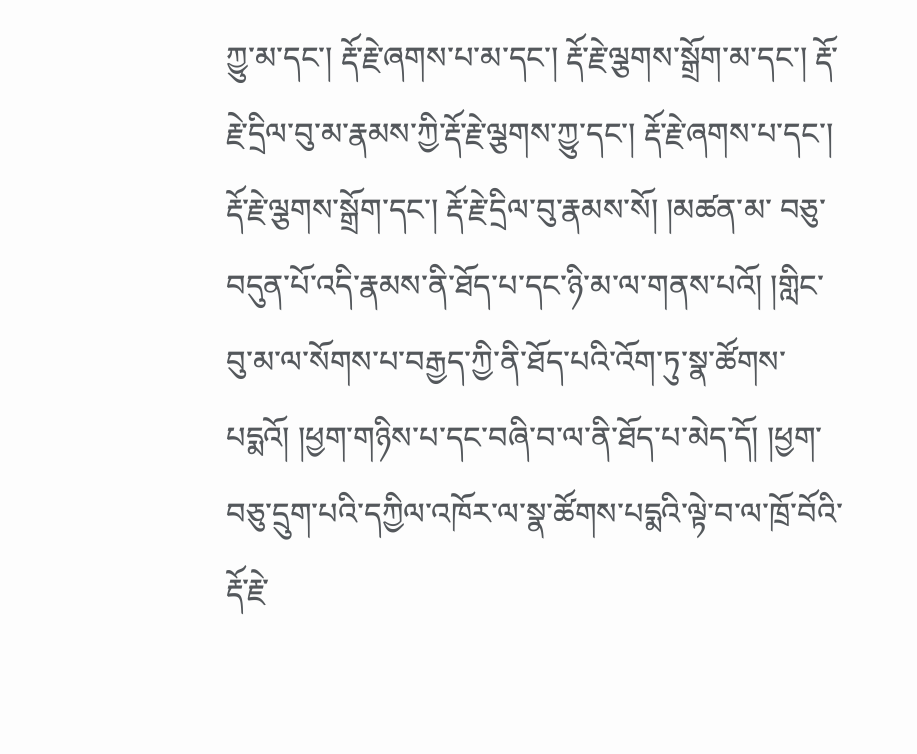ཀྱུ་མ་དང་། རྡོ་རྗེ་ཞགས་པ་མ་དང་། རྡོ་རྗེ་ལྕགས་སྒྲོག་མ་དང་། རྡོ་རྗེ་དྲིལ་བུ་མ་རྣམས་ཀྱི་རྡོ་རྗེ་ལྕགས་ཀྱུ་དང་། རྡོ་རྗེ་ཞགས་པ་དང་། རྡོ་རྗེ་ལྕགས་སྒྲོག་དང་། རྡོ་རྗེ་དྲིལ་བུ་རྣམས་སོ། །མཚན་མ་ བཅུ་བདུན་པོ་འདི་རྣམས་ནི་ཐོད་པ་དང་ཉི་མ་ལ་གནས་པའོ། །གླིང་བུ་མ་ལ་སོགས་པ་བརྒྱད་ཀྱི་ནི་ཐོད་པའི་འོག་ཏུ་སྣ་ཚོགས་པདྨའོ། །ཕྱག་གཉིས་པ་དང་བཞི་བ་ལ་ནི་ཐོད་པ་མེད་དོ། །ཕྱག་བཅུ་དྲུག་པའི་དཀྱིལ་འཁོར་ལ་སྣ་ཚོགས་པདྨའི་ལྟེ་བ་ལ་ཁྲོ་བོའི་རྡོ་རྗེ་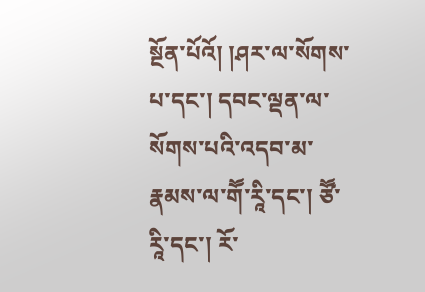སྔོན་པོའོ། །ཤར་ལ་སོགས་པ་དང་། དབང་ལྡན་ལ་སོགས་པའི་འདབ་མ་རྣམས་ལ་གཽ་རཱི་དང་། ཙཽ་རཱི་དང་། རོ་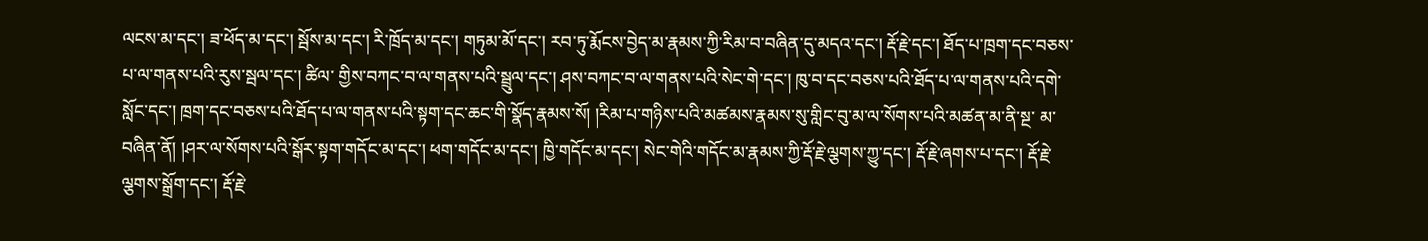ལངས་མ་དང་། ཟ་ཕོད་མ་དང་། སྦོས་མ་དང་། རི་ཁྲོད་མ་དང་། གཏུམ་མོ་དང་། རབ་ཏུ་རྨོངས་བྱེད་མ་རྣམས་ཀྱི་རིམ་བ་བཞིན་དུ་མདའ་དང་། རྡོ་རྗེ་དང་། ཐོད་པ་ཁྲག་དང་བཅས་པ་ལ་གནས་པའི་རུས་སྦལ་དང་། ཚིལ་ གྱིས་བཀང་བ་ལ་གནས་པའི་སྦྲུལ་དང་། ཤས་བཀང་བ་ལ་གནས་པའི་སེང་གེ་དང་། ཁུ་བ་དང་བཅས་པའི་ཐོད་པ་ལ་གནས་པའི་དགེ་སློང་དང་། ཁྲག་དང་བཅས་པའི་ཐོད་པ་ལ་གནས་པའི་སྟག་དང་ཆང་གི་སྣོད་རྣམས་སོ། །རིམ་པ་གཉིས་པའི་མཚམས་རྣམས་སུ་གླིང་བུ་མ་ལ་སོགས་པའི་མཚན་མ་ནི་སྔ་ མ་བཞིན་ནོ། །ཤར་ལ་སོགས་པའི་སྒོར་སྟག་གདོང་མ་དང་། ཕག་གདོང་མ་དང་། ཁྱི་གདོང་མ་དང་། སེང་གེའི་གདོང་མ་རྣམས་ཀྱི་རྡོ་རྗེ་ལྕགས་ཀྱུ་དང་། རྡོ་རྗེ་ཞགས་པ་དང་། རྡོ་རྗེ་ལྕགས་སྒྲོག་དང་། རྡོ་རྗེ་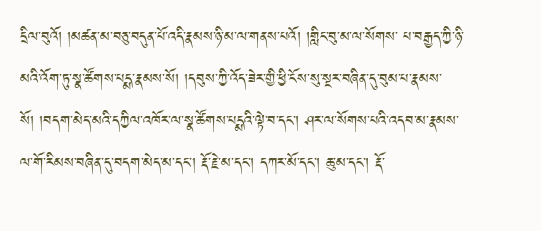དྲིལ་བུའོ། །མཚན་མ་བཅུ་བདུན་པོ་འདི་རྣམས་ཉི་མ་ལ་གནས་པའོ། །གླིང་བུ་མ་ལ་སོགས་ པ་བརྒྱད་ཀྱི་ཉི་མའི་འོག་ཏུ་སྣ་ཚོགས་པདྨ་རྣམས་སོ། །དབུས་ཀྱི་འོད་ཟེར་གྱི་ཕྱི་ངོས་སུ་སྔར་བཞིན་དུ་བུམ་པ་རྣམས་སོ། །བདག་མེད་མའི་དཀྱིལ་འཁོར་ལ་སྣ་ཚོགས་པདྨའི་ལྟེ་བ་དང་། ཤར་ལ་སོགས་པའི་འདབ་མ་རྣམས་ལ་གོ་རིམས་བཞིན་དུ་བདག་མེད་མ་དང་། རྡོ་རྗེ་མ་དང་། དཀར་མོ་དང་། ཆུ་མ་དང་། རྡོ་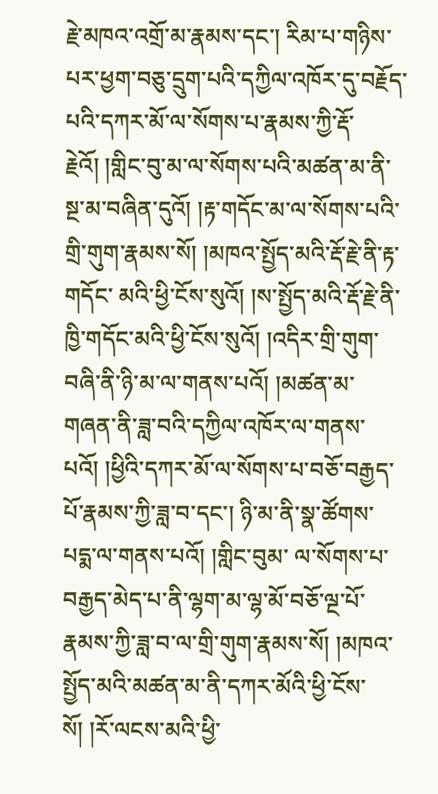རྗེ་མཁའ་འགྲོ་མ་རྣམས་དང་། རིམ་པ་གཉིས་པར་ཕྱག་བཅུ་དྲུག་པའི་དཀྱིལ་འཁོར་དུ་བརྗོད་པའི་དཀར་མོ་ལ་སོགས་པ་རྣམས་ཀྱི་རྡོ་རྗེའོ། །གླིང་བུ་མ་ལ་སོགས་པའི་མཚན་མ་ནི་སྔ་མ་བཞིན་དུའོ། །རྟ་གདོང་མ་ལ་སོགས་པའི་གྲི་གུག་རྣམས་སོ། །མཁའ་སྤྱོད་མའི་རྡོ་རྗེ་ནི་རྟ་གདོང་ མའི་ཕྱི་ངོས་སུའོ། །ས་སྤྱོད་མའི་རྡོ་རྗེ་ནི་ཁྱི་གདོང་མའི་ཕྱི་ངོས་སུའོ། །འདིར་གྲི་གུག་བཞི་ནི་ཉི་མ་ལ་གནས་པའོ། །མཚན་མ་གཞན་ནི་ཟླ་བའི་དཀྱིལ་འཁོར་ལ་གནས་པའོ། །ཕྱིའི་དཀར་མོ་ལ་སོགས་པ་བཅོ་བརྒྱད་པོ་རྣམས་ཀྱི་ཟླ་བ་དང་། ཉི་མ་ནི་སྣ་ཚོགས་པདྨ་ལ་གནས་པའོ། །གླིང་བུམ་ ལ་སོགས་པ་བརྒྱད་མེད་པ་ནི་ལྷག་མ་ལྷ་མོ་བཅོ་ལྔ་པོ་རྣམས་ཀྱི་ཟླ་བ་ལ་གྲི་གུག་རྣམས་སོ། །མཁའ་སྤྱོད་མའི་མཚན་མ་ནི་དཀར་མོའི་ཕྱི་ངོས་སོ། །རོ་ལངས་མའི་ཕྱི་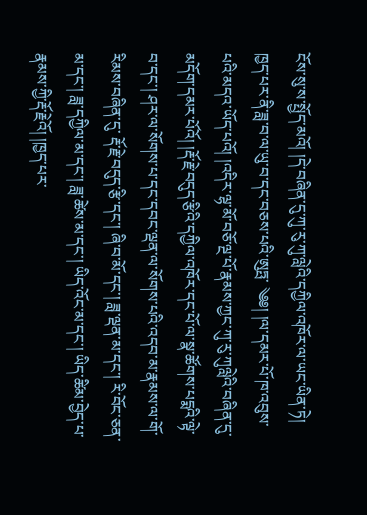ངོས་སུ་ས་སྤྱོད་མའོ། །དེ་བཞིན་དུ་ཀུ་རུ་ཀུ་ལླེའི་དཀྱིལ་འཁོར་ལ་ཡང་ཡིན་ཏེ། ཁྱད་པར་ནི་ཟླ་བ་ལ་ཡུ་བ་དང་བཅས་པའི་ཨུཏྤ་ ༄༅། །ལ་དམར་པོ་ཁ་འབུས་པའི་མདའ་ཡོད་པའོ། །འདིར་ལྷ་མོ་བཅོ་ལྔ་པོ་རྣམས་ཀྱང་ཀུ་རུ་ཀུལླེའི་བཞིན་དུ་མདོག་དམར་པོའོ། །རྡོ་རྗེ་བདུད་རྩིའི་དཀྱིལ་འཁོར་དང་པོ་ལ་སྣ་ཚོགས་པདྨའི་ལྟེ་བ་དང་། ཤར་ལ་སོགས་པ་དང་དབང་ལྡན་ལ་སོགས་པའི་འདབ་མ་རྣམས་ལ་གོ་རིམས་བཞིན་དུ་ རྡོ་རྗེ་བདུད་རྩི་དང་། ཞི་བ་མོ་དང་། ཟླ་ལྡན་མ་དང་། རི་བོང་ཅན་མ་དང་། ཟླ་དཀྱིལ་མ་དང་། ཟླ་ཚེས་མ་དང་། ཡིད་འོང་མ་དང་། ཡིད་ཚིམ་བྱེད་པ་རྣམས་ཀྱི་རྡོ་རྗེའོ། །ཁྱད་པར་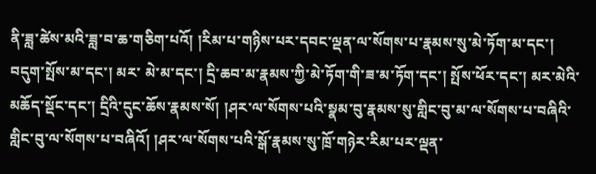ནི་ཟླ་ཚེས་མའི་ཟླ་བ་ཆ་གཅིག་པའོ། །རིམ་པ་གཉིས་པར་དབང་ལྡན་ལ་སོགས་པ་རྣམས་སུ་མེ་ཏོག་མ་དང་། བདུག་སྤོས་མ་དང་། མར་ མེ་མ་དང་། དྲི་ཆབ་མ་རྣམས་ཀྱི་མེ་ཏོག་གི་ཟ་མ་ཏོག་དང་། སྤོས་ཕོར་དང་། མར་མེའི་མཆོད་སྡོང་དང་། དྲིའི་དུང་ཆོས་རྣམས་སོ། །ཤར་ལ་སོགས་པའི་སྣམ་བུ་རྣམས་སུ་གླིང་བུ་མ་ལ་སོགས་པ་བཞིའི་གླིང་བུ་ལ་སོགས་པ་བཞིའོ། །ཤར་ལ་སོགས་པའི་སྒོ་རྣམས་སུ་ཁྲོ་གཉེར་རིམ་པར་ལྡན་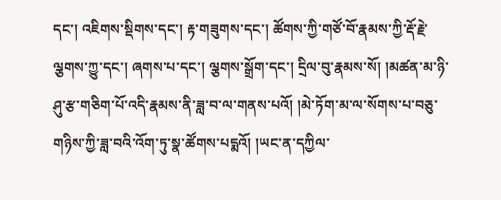དང་། འཇིགས་སྡིགས་དང་། རྟ་གཟུགས་དང་། ཚོགས་ཀྱི་གཙོ་བོ་རྣམས་ཀྱི་རྡོ་རྗེ་ལྕགས་ཀྱུ་དང་། ཞགས་པ་དང་། ལྕགས་སྒྲོག་དང་། དྲིལ་བུ་རྣམས་སོ། །མཚན་མ་ཉི་ཤུ་རྩ་གཅིག་པོ་འདི་རྣམས་ནི་ཟླ་བ་ལ་གནས་པའོ། །མེ་ཏོག་མ་ལ་སོགས་པ་བཅུ་གཉིས་ཀྱི་ཟླ་བའི་འོག་ཏུ་སྣ་ཚོགས་པདྨའོ། །ཡང་ན་དཀྱིལ་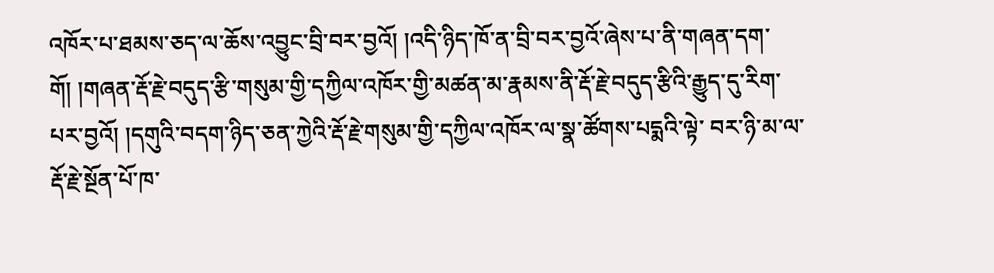འཁོར་པ་ཐམས་ཅད་ལ་ཆོས་འབྱུང་བྲི་བར་བྱའོ། །འདི་ཉིད་ཁོ་ན་བྲི་བར་བྱའོ་ཞེས་པ་ནི་གཞན་དག་གོ། །གཞན་རྡོ་རྗེ་བདུད་རྩི་གསུམ་གྱི་དཀྱིལ་འཁོར་གྱི་མཚན་མ་རྣམས་ནི་རྡོ་རྗེ་བདུད་རྩིའི་རྒྱུད་དུ་རིག་པར་བྱའོ། །དགུའི་བདག་ཉིད་ཅན་ཀྱེའི་རྡོ་རྗེ་གསུམ་གྱི་དཀྱིལ་འཁོར་ལ་སྣ་ཚོགས་པདྨའི་ལྟེ་ བར་ཉི་མ་ལ་རྡོ་རྗེ་སྔོན་པོ་ཁ་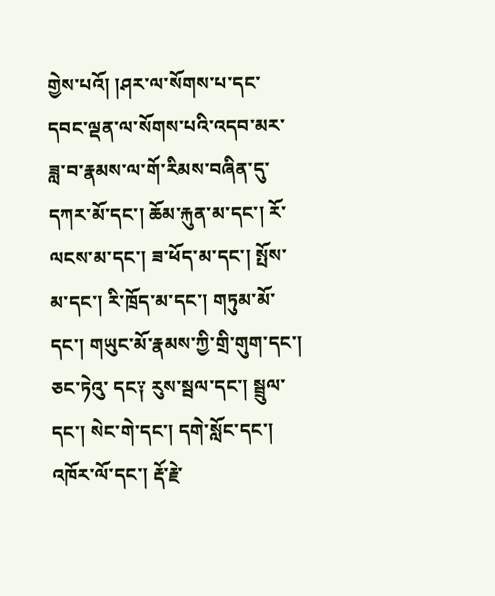གྱེས་པའོ། །ཤར་ལ་སོགས་པ་དང་དབང་ལྡན་ལ་སོགས་པའི་འདབ་མར་ཟླ་བ་རྣམས་ལ་གོ་རིམས་བཞིན་དུ་དཀར་མོ་དང་། ཆོམ་རྐུན་མ་དང་། རོ་ལངས་མ་དང་། ཟ་ཕོད་མ་དང་། སྤོས་མ་དང་། རི་ཁྲོད་མ་དང་། གཏུམ་མོ་དང་། གཡུང་མོ་རྣམས་ཀྱི་གྲི་གུག་དང་། ཅང་ཏེའུ་ དང༑ རུས་སྦལ་དང་། སྦྲུལ་དང་། སེང་གེ་དང་། དགེ་སློང་དང་། འཁོར་ལོ་དང་། རྡོ་རྗེ་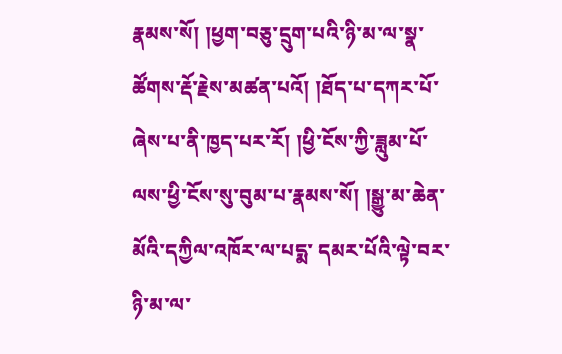རྣམས་སོ། །ཕྱག་བཅུ་དྲུག་པའི་ཉི་མ་ལ་སྣ་ཚོགས་རྡོ་རྗེས་མཚན་པའོ། །ཐོད་པ་དཀར་པོ་ཞེས་པ་ནི་ཁྱད་པར་རོ། །ཕྱི་ངོས་ཀྱི་ཟླུམ་པོ་ལས་ཕྱི་ངོས་སུ་བུམ་པ་རྣམས་སོ། །སྒྱུ་མ་ཆེན་མོའི་དཀྱིལ་འཁོར་ལ་པདྨ་ དམར་པོའི་ལྟེ་བར་ཉི་མ་ལ་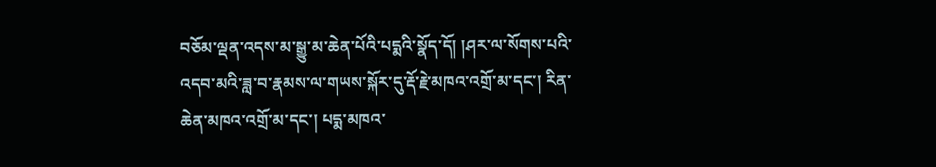བཅོམ་ལྡན་འདས་མ་སྒྱུ་མ་ཆེན་པོའི་པདྨའི་སྣོད་དོ། །ཤར་ལ་སོགས་པའི་འདབ་མའི་ཟླ་བ་རྣམས་ལ་གཡས་སྐོར་དུ་རྡོ་རྗེ་མཁའ་འགྲོ་མ་དང་། རིན་ཆེན་མཁའ་འགྲོ་མ་དང་། པདྨ་མཁའ་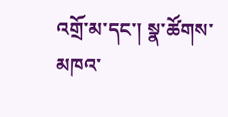འགྲོ་མ་དང་། སྣ་ཚོགས་མཁའ་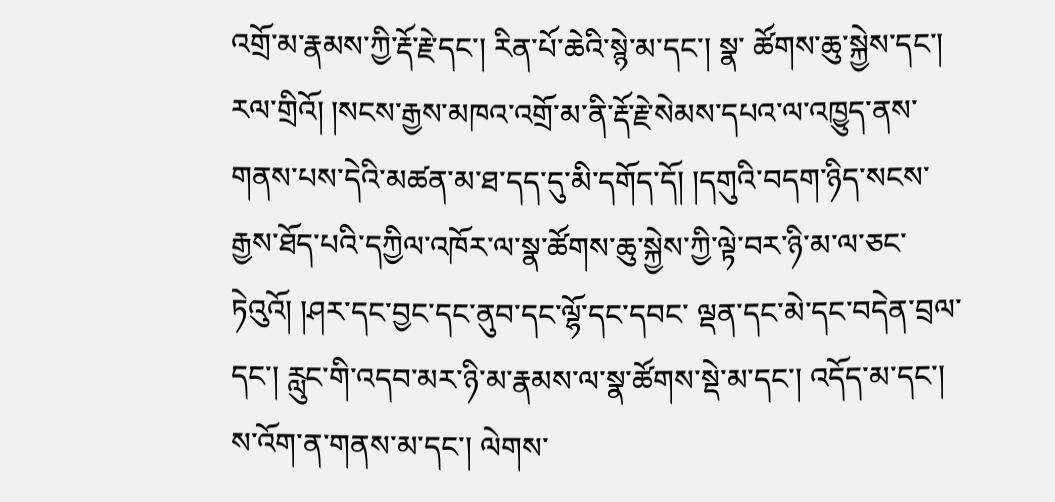འགྲོ་མ་རྣམས་ཀྱི་རྡོ་རྗེ་དང་། རིན་པོ་ཆེའི་སྙེ་མ་དང་། སྣ་ ཚོགས་ཆུ་སྐྱེས་དང་། རལ་གྲིའོ། །སངས་རྒྱས་མཁའ་འགྲོ་མ་ནི་རྡོ་རྗེ་སེམས་དཔའ་ལ་འཁྱུད་ནས་གནས་པས་དེའི་མཚན་མ་ཐ་དད་དུ་མི་དགོད་དོ། །དགུའི་བདག་ཉིད་སངས་རྒྱས་ཐོད་པའི་དཀྱིལ་འཁོར་ལ་སྣ་ཚོགས་ཆུ་སྐྱེས་ཀྱི་ལྟེ་བར་ཉི་མ་ལ་ཅང་ཏེའུའོ། །ཤར་དང་བྱང་དང་ནུབ་དང་ལྷོ་དང་དབང་ ལྡན་དང་མེ་དང་བདེན་བྲལ་དང་། རླུང་གི་འདབ་མར་ཉི་མ་རྣམས་ལ་སྣ་ཚོགས་སྡེ་མ་དང་། འདོད་མ་དང་། ས་འོག་ན་གནས་མ་དང་། ལེགས་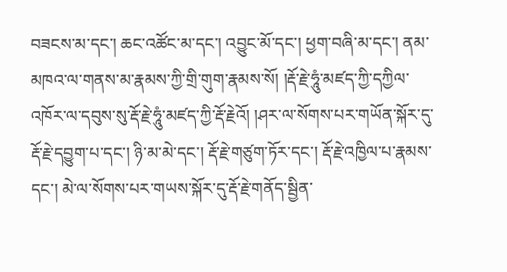བཟངས་མ་དང་། ཆང་འཚོང་མ་དང་། འབྱུང་མོ་དང་། ཕྱག་བཞི་མ་དང་། ནམ་མཁའ་ལ་གནས་མ་རྣམས་ཀྱི་གྲི་གུག་རྣམས་སོ། །རྡོ་རྗེ་ཧཱུཾ་མཛད་ཀྱི་དཀྱིལ་ འཁོར་ལ་དབུས་སུ་རྡོ་རྗེ་ཧཱུཾ་མཛད་ཀྱི་རྡོ་རྗེའོ། །ཤར་ལ་སོགས་པར་གཡོན་སྐོར་དུ་རྡོ་རྗེ་དབྱུག་པ་དང་། ཉི་མ་མེ་དང་། རྡོ་རྗེ་གཙུག་ཏོར་དང་། རྡོ་རྗེ་འཁྱིལ་པ་རྣམས་དང་། མེ་ལ་སོགས་པར་གཡས་སྐོར་དུ་རྡོ་རྗེ་གནོད་སྦྱིན་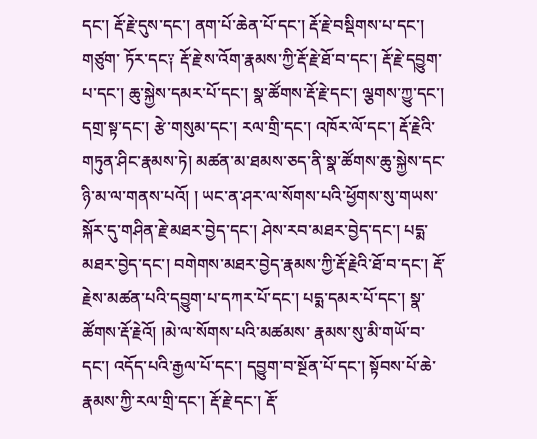དང་། རྡོ་རྗེ་དུས་དང་། ནག་པོ་ཆེན་པོ་དང་། རྡོ་རྗེ་བསྡིགས་པ་དང་། གཙུག་ ཏོར་དང༑ རྡོ་རྗེ་ས་འོག་རྣམས་ཀྱི་རྡོ་རྗེ་ཐོ་བ་དང་། རྡོ་རྗེ་དབྱུག་པ་དང་། ཆུ་སྐྱེས་དམར་པོ་དང་། སྣ་ཚོགས་རྡོ་རྗེ་དང་། ལྕགས་ཀྱུ་དང་། དགྲ་སྟ་དང་། རྩེ་གསུམ་དང་། རལ་གྲི་དང་། འཁོར་ལོ་དང་། རྡོ་རྗེའི་གཏུན་ཤིང་རྣམས་ཏེ། མཚན་མ་ཐམས་ཅད་ནི་སྣ་ཚོགས་ཆུ་སྐྱེས་དང་ཉི་མ་ལ་གནས་པའོ། ། ཡང་ན་ཤར་ལ་སོགས་པའི་ཕྱོགས་སུ་གཡས་སྐོར་དུ་གཤིན་རྗེ་མཐར་བྱེད་དང་། ཤེས་རབ་མཐར་བྱེད་དང་། པདྨ་མཐར་བྱེད་དང་། བགེགས་མཐར་བྱེད་རྣམས་ཀྱི་རྡོ་རྗེའི་ཐོ་བ་དང་། རྡོ་རྗེས་མཚན་པའི་དབྱུག་པ་དཀར་པོ་དང་། པདྨ་དམར་པོ་དང་། སྣ་ཚོགས་རྡོ་རྗེའོ། །མེ་ལ་སོགས་པའི་མཚམས་ རྣམས་སུ་མི་གཡོ་བ་དང་། འདོད་པའི་རྒྱལ་པོ་དང་། དབྱུག་བ་སྔོན་པོ་དང་། སྟོབས་པོ་ཆེ་རྣམས་ཀྱི་རལ་གྲི་དང་། རྡོ་རྗེ་དང་། རྡོ་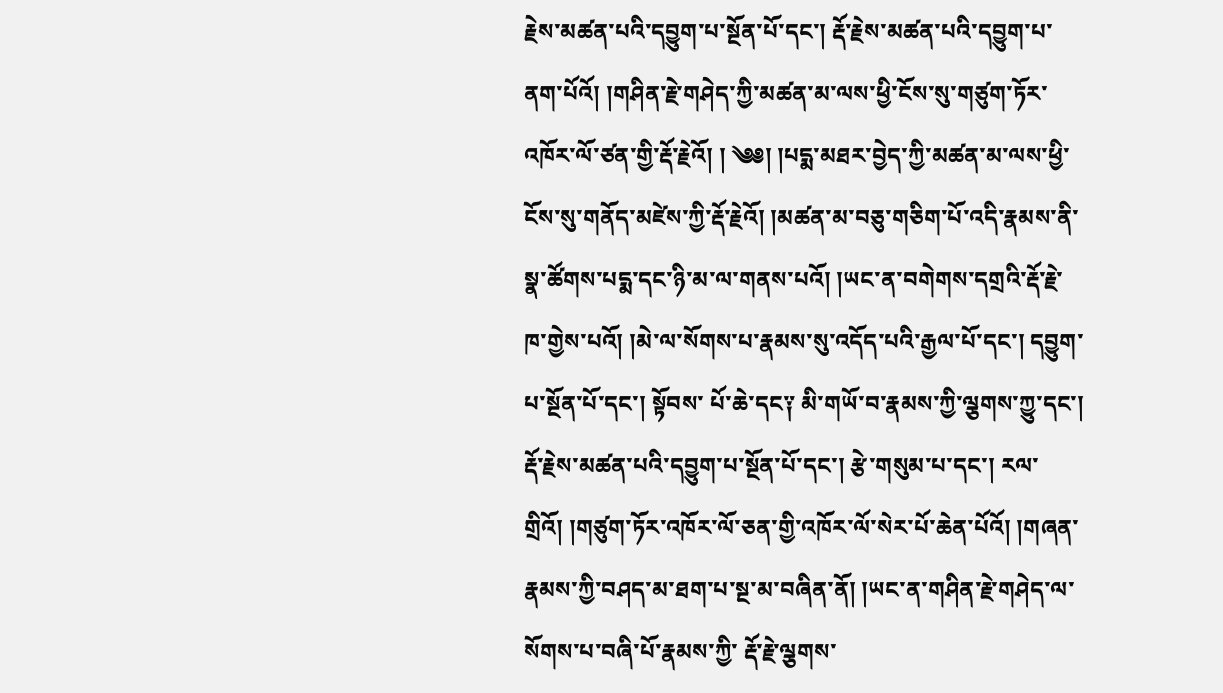རྗེས་མཚན་པའི་དབྱུག་པ་སྔོན་པོ་དང་། རྡོ་རྗེས་མཚན་པའི་དབྱུག་པ་ནག་པོའོ། །གཤིན་རྗེ་གཤེད་ཀྱི་མཚན་མ་ལས་ཕྱི་ངོས་སུ་གཙུག་ཏོར་འཁོར་ལོ་ཙན་གྱི་རྡོ་རྗེའོ། ། ༄༅། །པདྨ་མཐར་བྱེད་ཀྱི་མཚན་མ་ལས་ཕྱི་ངོས་སུ་གནོད་མཛེས་ཀྱི་རྡོ་རྗེའོ། །མཚན་མ་བཅུ་གཅིག་པོ་འདི་རྣམས་ནི་སྣ་ཚོགས་པདྨ་དང་ཉི་མ་ལ་གནས་པའོ། །ཡང་ན་བགེགས་དགྲའི་རྡོ་རྗེ་ཁ་གྱེས་པའོ། །མེ་ལ་སོགས་པ་རྣམས་སུ་འདོད་པའི་རྒྱལ་པོ་དང་། དབྱུག་པ་སྔོན་པོ་དང་། སྟོབས་ པོ་ཆེ་དང༑ མི་གཡོ་བ་རྣམས་ཀྱི་ལྕགས་ཀྱུ་དང་། རྡོ་རྗེས་མཚན་པའི་དབྱུག་པ་སྔོན་པོ་དང་། རྩེ་གསུམ་པ་དང་། རལ་གྲིའོ། །གཙུག་ཏོར་འཁོར་ལོ་ཅན་གྱི་འཁོར་ལོ་སེར་པོ་ཆེན་པོའོ། །གཞན་རྣམས་ཀྱི་བཤད་མ་ཐག་པ་སྔ་མ་བཞིན་ནོ། །ཡང་ན་གཤིན་རྗེ་གཤེད་ལ་སོགས་པ་བཞི་པོ་རྣམས་ཀྱི་ རྡོ་རྗེ་ལྕགས་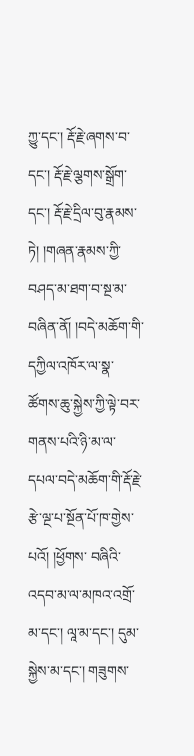ཀྱུ་དང་། རྡོ་རྗེ་ཞགས་བ་དང་། རྡོ་རྗེ་ལྕགས་སྒྲོག་དང་། རྡོ་རྗེ་དྲིལ་བུ་རྣམས་ཏེ། །གཞན་རྣམས་ཀྱི་བཤད་མ་ཐག་བ་སྔ་མ་བཞིན་ནོ། །བདེ་མཆོག་གི་དཀྱིལ་འཁོར་ལ་སྣ་ཚོགས་ཆུ་སྐྱེས་ཀྱི་ལྟེ་བར་གནས་པའི་ཉི་མ་ལ་དཔལ་བདེ་མཆོག་གི་རྡོ་རྗེ་རྩེ་ལྔ་པ་སྔོན་པོ་ཁ་གྱེས་པའོ། །ཕྱོགས་ བཞིའི་འདབ་མ་ལ་མཁའ་འགྲོ་མ་དང་། ལཱ་མ་དང་། དུམ་སྐྱེས་མ་དང་། གཟུགས་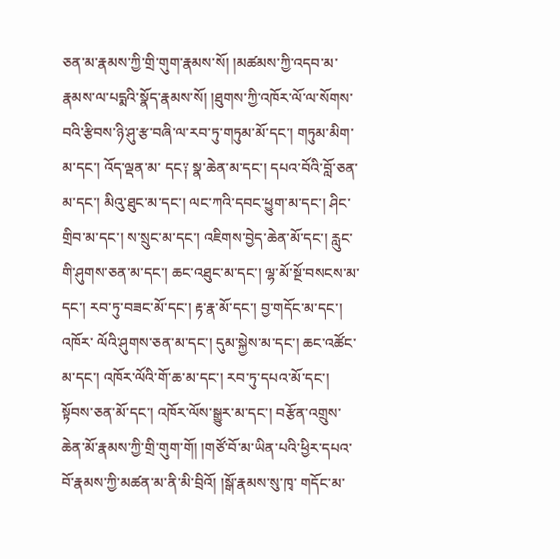ཅན་མ་རྣམས་ཀྱི་གྲི་གུག་རྣམས་སོ། །མཚམས་ཀྱི་འདབ་མ་རྣམས་ལ་པདྨའི་སྣོད་རྣམས་སོ། །ཐུགས་ཀྱི་འཁོར་ལོ་ལ་སོགས་བའི་རྩིབས་ཉི་ཤུ་རྩ་བཞི་ལ་རབ་ཏུ་གཏུམ་མོ་དང་། གཏུམ་མིག་མ་དང་། འོད་ལྡན་མ་ དང༑ སྣ་ཆེན་མ་དང་། དཔའ་བོའི་བློ་ཅན་མ་དང་། མིའུ་ཐུང་མ་དང་། ལང་ཀའི་དབང་ཕྱུག་མ་དང་། ཤིང་གྲིབ་མ་དང་། ས་སྲུང་མ་དང་། འཇིགས་བྱེད་ཆེན་མོ་དང་། རླུང་གི་ཤུགས་ཅན་མ་དང་། ཆང་འཐུང་མ་དང་། ལྷ་མོ་སྔོ་བསངས་མ་དང་། རབ་ཏུ་བཟང་མོ་དང་། རྟ་རྣ་མོ་དང་། བྱ་གདོང་མ་དང་། འཁོར་ ལོའི་ཤུགས་ཅན་མ་དང་། དུམ་སྐྱེས་མ་དང་། ཆང་འཚོང་མ་དང་། འཁོར་ལོའི་གོ་ཆ་མ་དང་། རབ་ཏུ་དཔའ་མོ་དང་། སྟོབས་ཅན་མོ་དང་། འཁོར་ལོས་སྒྱུར་མ་དང་། བརྩོན་འགྲུས་ཆེན་མོ་རྣམས་ཀྱི་གྲི་གུག་གོ། །གཙོ་བོ་མ་ཡིན་པའི་ཕྱིར་དཔའ་བོ་རྣམས་ཀྱི་མཚན་མ་ནི་མི་བྲིའོ། །སྒོ་རྣམས་སུ་ཁྭ་ གདོང་མ་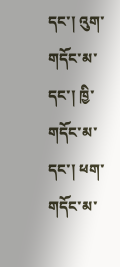དང་། འུག་གདོང་མ་དང་། ཁྱི་གདོང་མ་དང་། ཕག་གདོང་མ་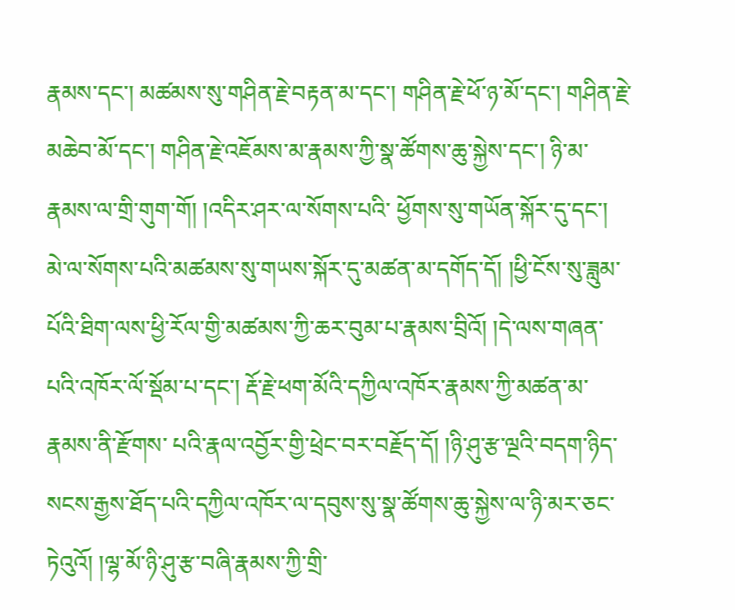རྣམས་དང་། མཚམས་སུ་གཤིན་རྗེ་བརྟན་མ་དང་། གཤིན་རྗེ་ཕོ་ཉ་མོ་དང་། གཤིན་རྗེ་མཆེབ་མོ་དང་། གཤིན་རྗེ་འཇོམས་མ་རྣམས་ཀྱི་སྣ་ཚོགས་ཆུ་སྐྱེས་དང་། ཉི་མ་རྣམས་ལ་གྲི་གུག་གོ། །འདིར་ཤར་ལ་སོགས་པའི་ ཕྱོགས་སུ་གཡོན་སྐོར་དུ་དང་། མེ་ལ་སོགས་པའི་མཚམས་སུ་གཡས་སྐོར་དུ་མཚན་མ་དགོད་དོ། །ཕྱི་ངོས་སུ་ཟླུམ་པོའི་ཐིག་ལས་ཕྱི་རོལ་གྱི་མཚམས་ཀྱི་ཆར་བུམ་པ་རྣམས་བྲིའོ། །དེ་ལས་གཞན་པའི་འཁོར་ལོ་སྡོམ་པ་དང་། རྡོ་རྗེ་ཕག་མོའི་དཀྱིལ་འཁོར་རྣམས་ཀྱི་མཚན་མ་རྣམས་ནི་རྫོགས་ པའི་རྣལ་འབྱོར་གྱི་ཕྲེང་བར་བརྗོད་དོ། །ཉི་ཤུ་རྩ་ལྔའི་བདག་ཉིད་སངས་རྒྱས་ཐོད་པའི་དཀྱིལ་འཁོར་ལ་དབུས་སུ་སྣ་ཚོགས་ཆུ་སྐྱེས་ལ་ཉི་མར་ཅང་ཏེའུའོ། །ལྷ་མོ་ཉི་ཤུ་རྩ་བཞི་རྣམས་ཀྱི་གྲི་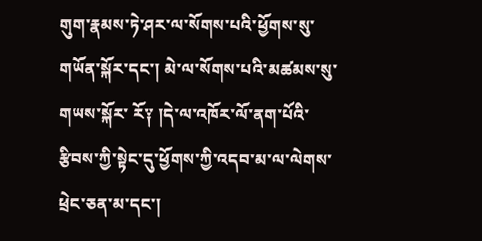གུག་རྣམས་ཏེ་ཤར་ལ་སོགས་པའི་ཕྱོགས་སུ་གཡོན་སྐོར་དང་། མེ་ལ་སོགས་པའི་མཚམས་སུ་གཡས་སྐོར་ རོ༑ །དེ་ལ་འཁོར་ལོ་ནག་པོའི་རྩིབས་ཀྱི་སྟེང་དུ་ཕྱོགས་ཀྱི་འདབ་མ་ལ་ལེགས་ཕྲེང་ཅན་མ་དང་།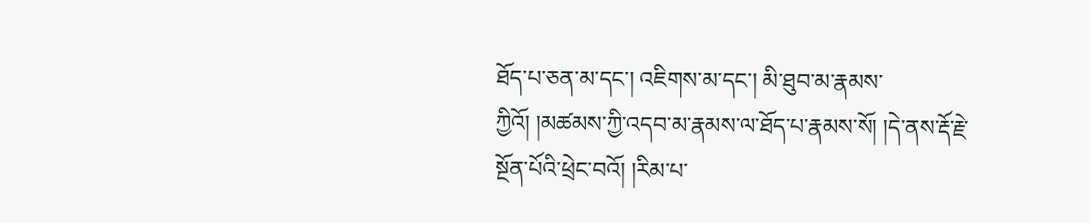ཐོད་པ་ཅན་མ་དང་། འཇིགས་མ་དང་། མི་ཐུབ་མ་རྣམས་ཀྱིའོ། །མཚམས་ཀྱི་འདབ་མ་རྣམས་ལ་ཐོད་པ་རྣམས་སོ། །དེ་ནས་རྡོ་རྗེ་སྔོན་པོའི་ཕྲེང་བའོ། །རིམ་པ་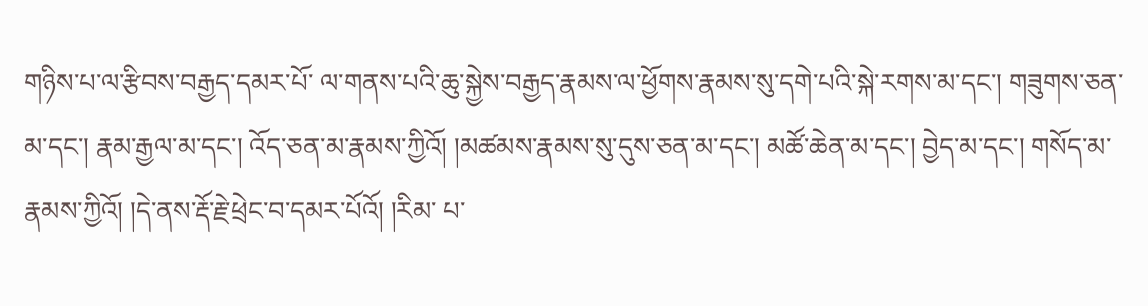གཉིས་པ་ལ་རྩིབས་བརྒྱད་དམར་པོ་ ལ་གནས་པའི་ཆུ་སྐྱེས་བརྒྱད་རྣམས་ལ་ཕྱོགས་རྣམས་སུ་དགེ་པའི་སྐེ་རགས་མ་དང་། གཟུགས་ཅན་མ་དང་། རྣམ་རྒྱལ་མ་དང་། འོད་ཅན་མ་རྣམས་ཀྱིའོ། །མཚམས་རྣམས་སུ་དུས་ཅན་མ་དང་། མཚོ་ཆེན་མ་དང་། བྱེད་མ་དང་། གསོད་མ་རྣམས་ཀྱིའོ། །དེ་ནས་རྡོ་རྗེ་ཕྲེང་བ་དམར་པོའོ། །རིམ་ པ་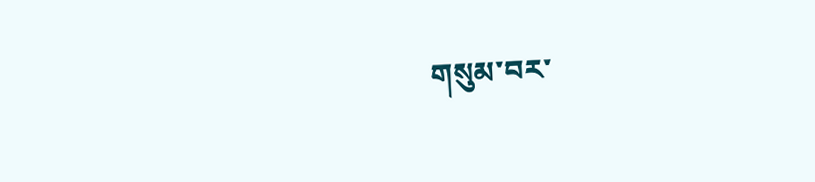གསུམ་བར་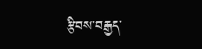རྩིབས་བརྒྱད་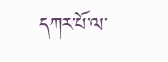དཀར་པོ་ལ་